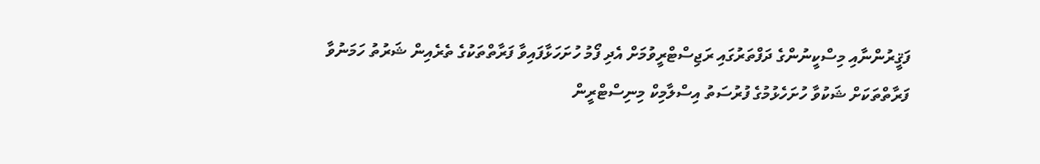ފަޤީރުންނާއި މިސްކީނުންގެ ދަފްތަރުގައި ރަޖިސްޓްރީވުމަށް އެދި ފޯމު ހުށަހަޅާފައިވާ ފަރާތްތަކުގެ ތެރެއިން ޝަރުތު ހަމަނުވާ ފަރާތްތަކަށް ޝަކުވާ ހުށަހެޅުމުގެ ފުރުސަތު އިސްލާމިކް މިނިސްޓްރީން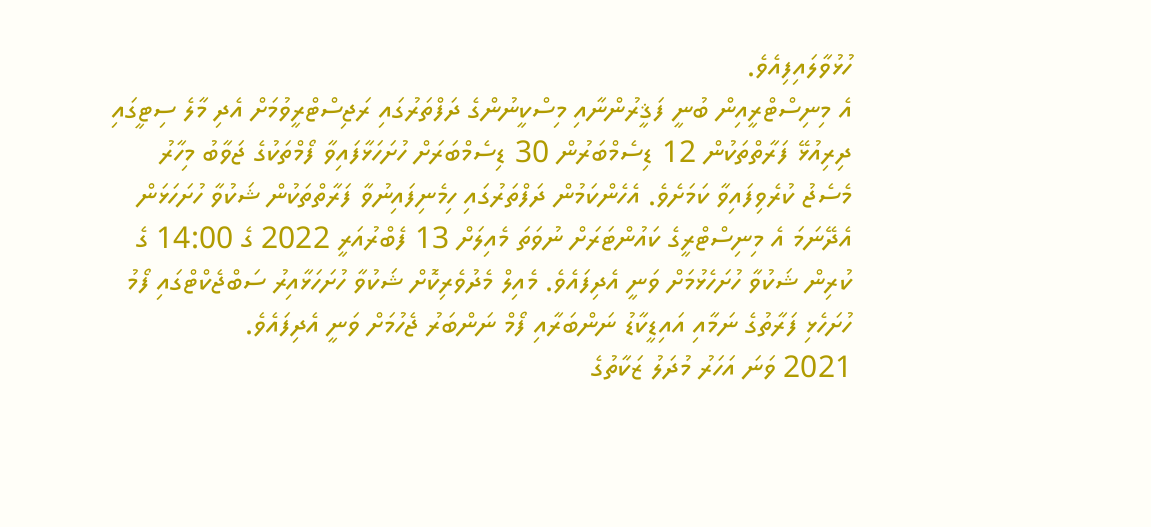ހުޅުވާލައިފިއެވެ.
އެ މިނިސްޓްރީއިން ބުނީ ފަޤީރުންނާއި މިސްކީނުންގެ ދަފްތަރުގައި ރަޖިސްޓްރީވުމަށް އެދި މާލެ ސިޓީގައި ދިރިއުޅޭ ފަރާތްތަކުން 12 ޑިސެމްބަރުން 30 ޑިސެމްބަރަށް ހުށަހަޅާފައިވާ ފޯމްތަކުގެ ޖަވާބު މިހާރު މެސެޖު ކުރެވިފައިވާ ކަމަށެވެ. އެހެންކަމުން ދަފްތަރުގައި ހިމެނިފައިނުވާ ފަރާތްތަކުން ޝަކުވާ ހުށަހަޅަން އެދޭނަމަ އެ މިނިސްޓްރީގެ ކައުންޓަރަށް ނުވަތަ މެއިލަށް 13 ފެބްރުއަރީ 2022 ގެ 14:00 ގެ ކުރިން ޝަކުވާ ހުށަހެޅުމަށް ވަނީ އެދިފައެވެ. މެއިލް މެދުވެރިކޮށް ޝަކުވާ ހުށަހަޅާއިރު ސަބްޖެކްޓްގައި ފޯމު ހުށަހެޅި ފަރާތުގެ ނަމާއި އައިޑީކާޑު ނަންބަރާއި ފޯމް ނަންބަރު ޖެހުމަށް ވަނީ އެދިފައެވެ.
2021 ވަނަ އަހަރު މުދަލު ޒަކާތުގެ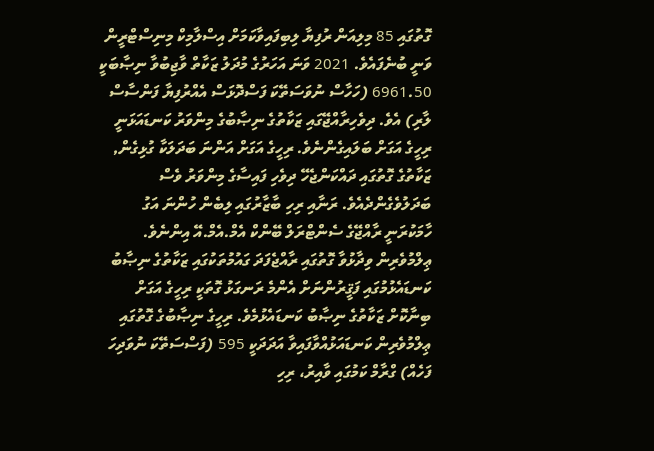ގޮތުގައި 85 މިލިއަން ރުފިޔާ ލިބިފައިވާކަމަށް އިސްލާމިކް މިނިސްޓްރީން ވަނީ ބުނެފައެވެ. 2021 ވަނަ އަހަރުގެ މުދަލު ޒަކާތް ވާޖިބުވާ ނިޞާބަކީ 6961.50 (ހަހާސް ނުވަސަތޭކަ ފަސްދޮޅަސް އެއްރުފިޔާ ފަންސާސް ލާރި) އެވެ. ދިވެހިރާއްޖޭގައި ޒަކާތުގެ ނިޞާބުގެ މިންވަރު ކަނޑައަޅަނީ ރިހީގެ އަގަށް ބަލައިގެންނެވެ. ރިހީގެ އަގަށް އަންނަ ބަދަލަކާ ގުޅިގެން, ޒަކާތުގެ ގޮތުގައި ދައްކަންޖެހޭ ދިވެހި ފައިސާގެ މިންވަރު ވެސް ބަދަލުވެގެންދެއެވެ. ރަނާއި ރިހި ބާޒާރުގައި ލިބެން ހުންނަ އަގު ހާމަކުރަނީ ރާއްޖޭގެ ސެންޓްރަލް ބޭންކް އެމް.އެމް.އޭ އިންނެވެ.
ޢިލްމުވެރިން ވިދާޅުވާ ގޮތުގައި ރާއްޖެފަދަ ގައުމުތަކުގައި ޒަކާތުގެ ނިޞާބު ކަނޑައެޅުމުގައި ފަޤީރުންނަށް އެންމެ ރަނގަޅު ގޮތަކީ ރިހީގެ އަގަށް ބިނާކޮށް ޒަކާތުގެ ނިޞާބު ކަނޑައެޅުމެވެ. ރިހީގެ ނިޞާބުގެ ގޮތުގައި ޢިލްމުވެރިން ކަނޑައަޅުއްވާފައިވާ އަދަދަކީ 595 (ފަސްސަތޭކަ ނުވަދިހަ ފަހެއް) ގްރާމް ކަމުގައި ވާއިރު، ރިހި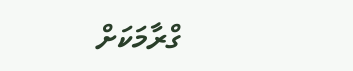ގްރާމަކަށް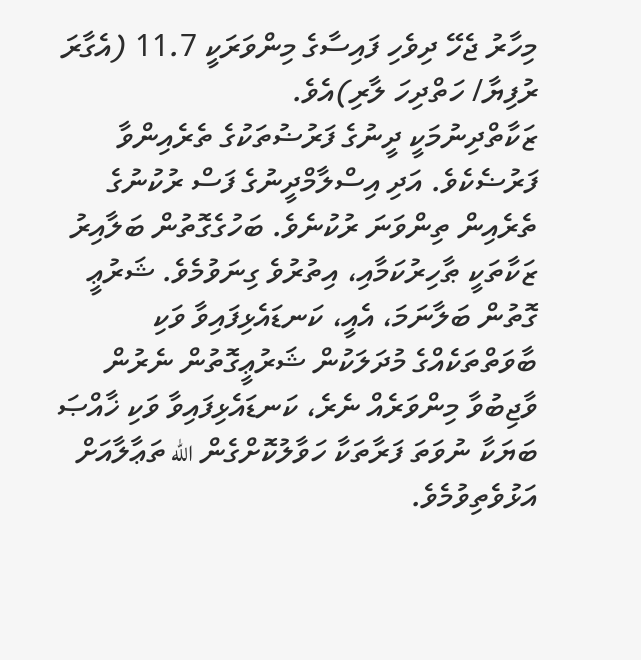މިހާރު ޖެހޭ ދިވެހި ފައިސާގެ މިންވަރަކީ 11.7 (އެގާރަ ރުފިޔާ/ ހަތްދިހަ ލާރި)އެވެ.
ޒަކާތްދިނުމަކީ ދީނުގެ ފަރުޟުތަކުގެ ތެރެއިންވާ ފަރުޟެކެވެ. އަދި އިސްލާމްދީނުގެ ފަސް ރުކުނުގެ ތެރެއިން ތިންވަނަ ރުކުނެވެ. ބަހުގެގޮތުން ބަލާއިރު ޒަކާތަކީ ޠާހިރުކަމާއި، އިތުރުވެ ގިނަވުމެވެ. ޝަރުޢީ ގޮތުން ބަލާނަމަ، އެއީ، ކަނޑައެޅިފައިވާ ވަކި ބާވަތްތަކެއްގެ މުދަލަކުން ޝަރުޢީގޮތުން ނެރުން ވާޖިބުވާ މިންވަރެއް ނެރެ، ކަނޑައެޅިފައިވާ ވަކި ޚާއްޞަ ބަޔަކާ ނުވަތަ ފަރާތަކާ ހަވާލުކޮށްގެން الله ތަޢާލާއަށް އަޅުވެތިވުމެވެ.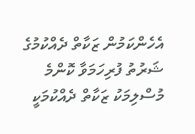އެހެންކަމުން ޒަކާތް ދެއްކުމުގެ ޝަރުތު ފުރިހަމަވާ ކޮންމެ މުސްލިމަކު ޒަކާތް ދެއްކުމަކީ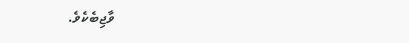ވާޖިބެކެވެ.